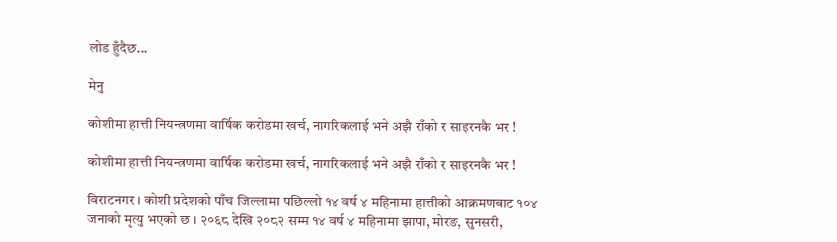लोड हुँदैछ...

मेनु

कोशीमा हात्ती नियन्त्रणमा वार्षिक करोडमा खर्च, नागरिकलाई भने अझै राँको र साइरनकै भर !

कोशीमा हात्ती नियन्त्रणमा वार्षिक करोडमा खर्च, नागरिकलाई भने अझै राँको र साइरनकै भर !

विराटनगर । कोशी प्रदेशको पाँच जिल्लामा पछिल्लो १४ वर्ष ४ महिनामा हात्तीको आक्रमणबाट १०४ जनाको मृत्यु भएको छ । २०६८ देखि २०८२ सम्म १४ वर्ष ४ महिनामा झापा, मोरङ, सुनसरी,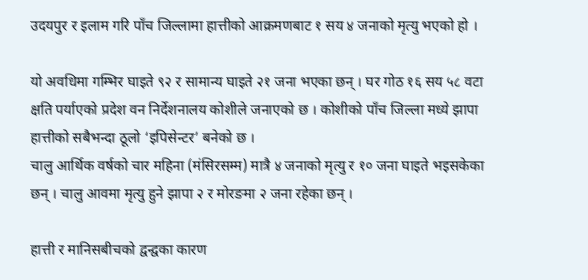उदयपुर र इलाम गरि पाँच जिल्लामा हात्तीको आक्रमणबाट १ सय ४ जनाको मृत्यु भएको हो ।

यो अवधिमा गम्भिर घाइते ९२ र सामान्य घाइते २१ जना भएका छन् । घर गोठ १६ सय ५८ वटा क्षति पर्याएको प्रदेश वन निर्देशनालय कोशीले जनाएको छ । कोशीको पाँच जिल्ला मध्ये झापा हात्तीको सबैभन्दा ठूलो ‘इपिसेन्टर’ बनेको छ ।
चालु आर्थिक वर्षको चार महिना (मंसिरसम्म) मात्रै ४ जनाको मृत्यु र १० जना घाइते भइसकेका छन् । चालु आवमा मृत्यु हुने झापा २ र मोरङमा २ जना रहेका छन् ।

हात्ती र मानिसबीचको द्वन्द्वका कारण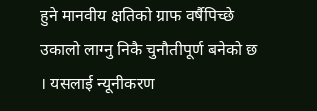हुने मानवीय क्षतिको ग्राफ वर्षैपिच्छे उकालो लाग्नु निकै चुनौतीपूर्ण बनेको छ । यसलाई न्यूनीकरण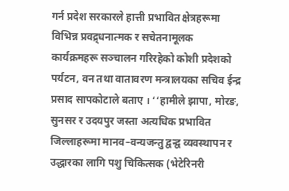गर्न प्रदेश सरकारले हात्ती प्रभावित क्षेत्रहरूमा विभिन्न प्रवद्र्धनात्मक र सचेतनामूलक कार्यक्रमहरू सञ्चालन गरिरहेको कोशी प्रदेशको पर्यटन, वन तथा वातावरण मन्त्रालयका सचिव ईन्द्र प्रसाद सापकोटाले बताए । ‘‘हामीले झापा, मोरङ, सुनसर र उदयपुर जस्ता अत्यधिक प्रभावित जिल्लाहरूमा मानव–वन्यजन्तु द्वन्द्व व्यवस्थापन र उद्धारका लागि पशु चिकित्सक (भेटेरिनरी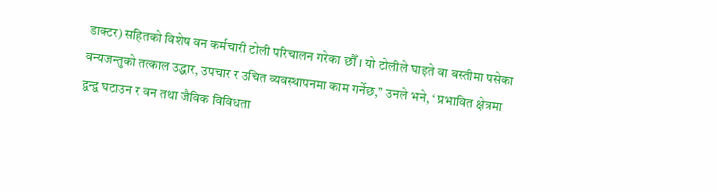डाक्टर) सहितको विशेष वन कर्मचारी टोली परिचालन गरेका छौँ । यो टोलीले घाइते वा बस्तीमा पसेका वन्यजन्तुको तत्काल उद्धार, उपचार र उचित व्यवस्थापनमा काम गर्नेछ,’’ उनले भने, ‘ प्रभावित क्षेत्रमा द्वन्द्व घटाउन र वन तथा जैविक विविधता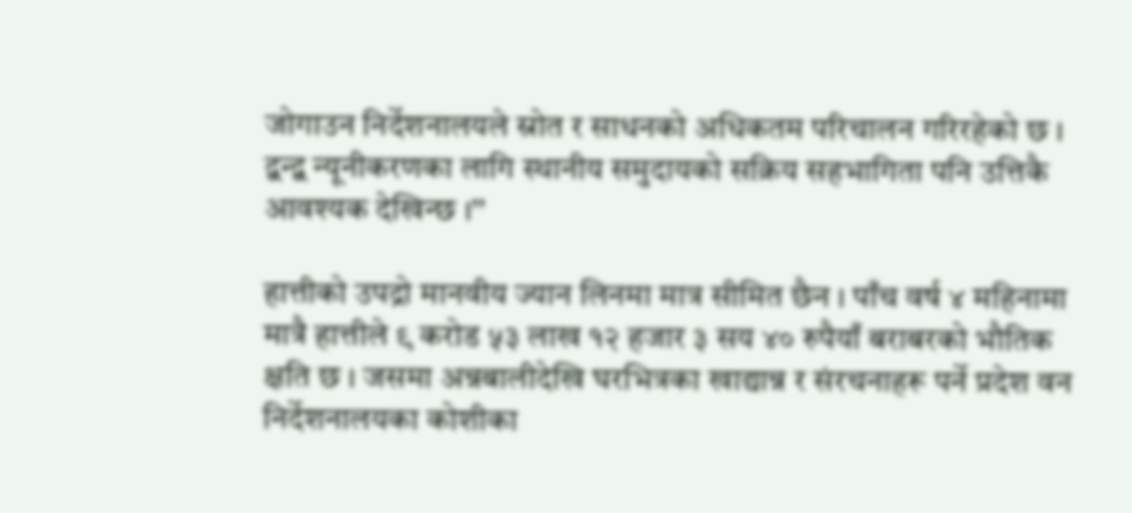जोगाउन निर्देशनालयले स्रोत र साधनको अधिकतम परिचालन गरिरहेको छ । द्वन्द्व न्यूनीकरणका लागि स्थानीय समुदायको सक्रिय सहभागिता पनि उत्तिकै आवश्यक देखिन्छ ।’’

हात्तीको उपद्रो मानवीय ज्यान लिनमा मात्र सीमित छैन । पाँच वर्ष ४ महिनामा मात्रै हात्तीले ९ करोड ५३ लाख १२ हजार ३ सय ४० रुपैयाँ बराबरको भौतिक क्षति छ । जसमा अन्नबालीदेखि घरभित्रका खाद्यान्न र संरचनाहरू पर्ने प्रदेश वन निर्देशनालयका कोशीका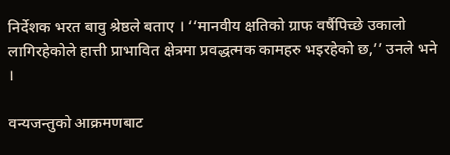निर्देशक भरत बावु श्रेष्ठले बताए । ‘‘मानवीय क्षतिको ग्राफ वर्षैपिच्छे उकालो लागिरहेकोले हात्ती प्राभावित क्षेत्रमा प्रवद्धत्मक कामहरु भइरहेको छ,’’ उनले भने ।

वन्यजन्तुको आक्रमणबाट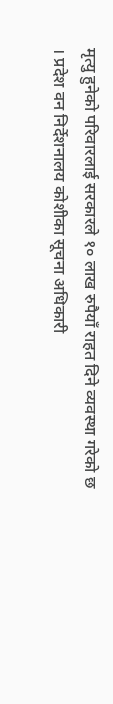मृत्यु हुनेको परिवारलाई सरकारले १० लाख रुपैयाँ राहत दिने व्यवस्था गरेको छ । प्रदेश वन निर्देशनालय कोशीका सूचना अधिकारी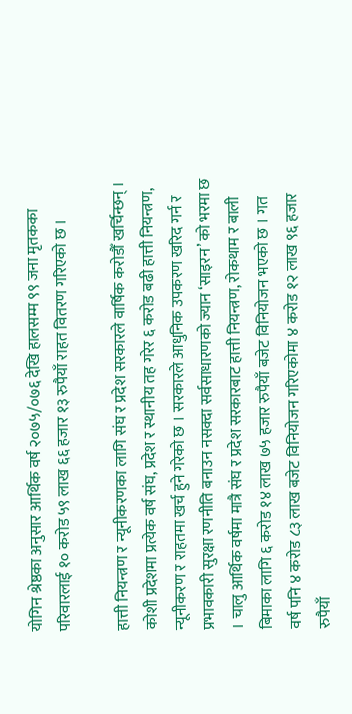योगिन श्रेष्ठका अनुसार आर्थिक वर्ष २०७५/०७६ देखि हालसम्म ९९ जना मृतकका परिवारलाई १० करोड ५९ लाख ६६ हजार १३ रुपैयाँ राहत वितरण गरिएको छ ।

हात्ती नियन्त्रण र न्यूनीकरणका लागि संघ र प्रदेश सरकारले वार्षिक करोडौँ खर्चिन्छन् । कोशी प्रदेशमा प्रत्येक वर्ष संघ, प्रदेश र स्थानीय तह गरेर ६ करोड बढी हात्ती नियन्त्रण, न्यूनीकरण र राहतमा खर्च हुने गरेको छ । सरकारले आधुनिक उपकरण खरिद गर्न र प्रभावकारी सुरक्षा रणनीति बनाउन नसक्दा सर्वसाधारणको ज्यान ‘साइरन’ को भरमा छ । चालु आर्थिक वर्षमा मात्रै संघ र प्रदेश सरकारबाट हात्ती नियन्त्रण, रोकथाम र बाली बिमाका लागि ६ करोड १४ लाख ७५ हजार रुपैयाँ बजेट विनियोजन भएको छ । गत वर्ष पनि ४ करोड ८३ लाख बजेट विनियोजन गरिएकोमा ४ करोड १२ लाख ९६ हजार रुपैयाँ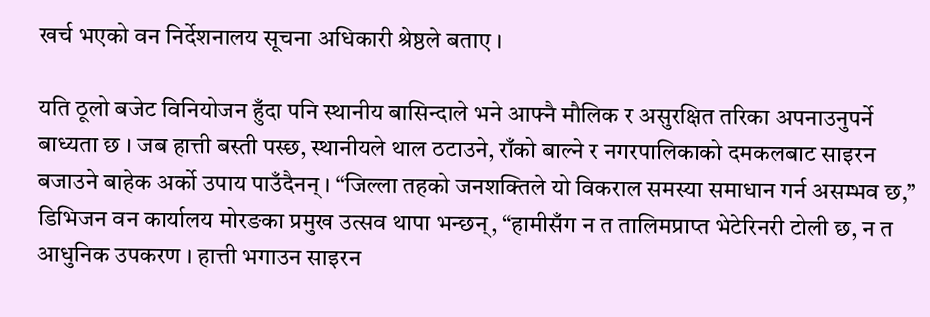खर्च भएको वन निर्देशनालय सूचना अधिकारी श्रेष्ठले बताए ।

यति ठूलो बजेट विनियोजन हुँदा पनि स्थानीय बासिन्दाले भने आफ्नै मौलिक र असुरक्षित तरिका अपनाउनुपर्ने बाध्यता छ । जब हात्ती बस्ती पस्छ, स्थानीयले थाल ठटाउने, राँको बाल्ने र नगरपालिकाको दमकलबाट साइरन बजाउने बाहेक अर्को उपाय पाउँदैनन् । “जिल्ला तहको जनशक्तिले यो विकराल समस्या समाधान गर्न असम्भव छ,’’ डिभिजन वन कार्यालय मोरङका प्रमुख उत्सव थापा भन्छन्, “हामीसँग न त तालिमप्राप्त भेटेरिनरी टोली छ, न त आधुनिक उपकरण । हात्ती भगाउन साइरन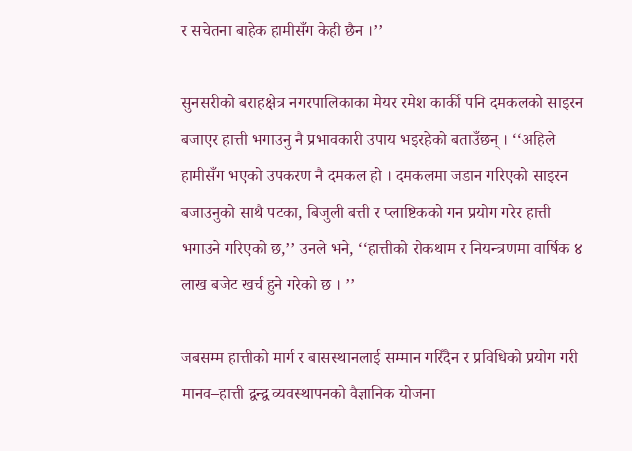र सचेतना बाहेक हामीसँग केही छैन ।’’

सुनसरीको बराहक्षेत्र नगरपालिकाका मेयर रमेश कार्की पनि दमकलको साइरन बजाएर हात्ती भगाउनु नै प्रभावकारी उपाय भइरहेको बताउँछन् । ‘‘अहिले हामीसँग भएको उपकरण नै दमकल हो । दमकलमा जडान गरिएको साइरन बजाउनुको साथै पटका, बिजुली बत्ती र प्लाष्टिकको गन प्रयोग गरेर हात्ती भगाउने गरिएको छ,’’ उनले भने, ‘‘हात्तीको रोकथाम र नियन्त्रणमा वार्षिक ४ लाख बजेट खर्च हुने गरेको छ । ’’

जबसम्म हात्तीको मार्ग र बासस्थानलाई सम्मान गरिँदैन र प्रविधिको प्रयोग गरी मानव–हात्ती द्वन्द्व व्यवस्थापनको वैज्ञानिक योजना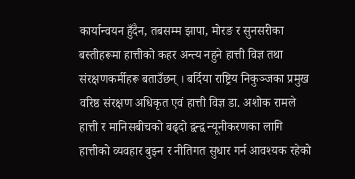कार्यान्वयन हुँदैन, तबसम्म झापा, मोरङ र सुनसरीका बस्तीहरूमा हात्तीको कहर अन्त्य नहुने हात्ती विज्ञ तथा संरक्षणकर्मीहरू बताउँछन् । बर्दिया राष्ट्रिय निकुञ्जका प्रमुख वरिष्ठ संरक्षण अधिकृत एवं हात्ती विज्ञ डा. अशोक रामले हात्ती र मानिसबीचको बढ्दो द्वन्द्व न्यूनीकरणका लागि हात्तीको व्यवहार बुझ्न र नीतिगत सुधार गर्न आवश्यक रहेको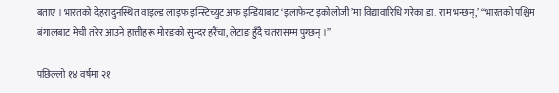बताए । भारतको देहरादुनस्थित वाइल्ड लाइफ इन्स्टिच्युट अफ इन्डियाबाट ‘इलाफेन्ट इकोलोजी’मा विद्यावारिधि गरेका डा. राम भन्छन्,’ “भारतको पश्चिम बंगालबाट मेची तरेर आउने हात्तीहरू मोरङको सुन्दर हरैंचा, लेटाङ हुँदै चतरासम्म पुग्छन् ।’’

पछिल्लो १४ वर्षमा २१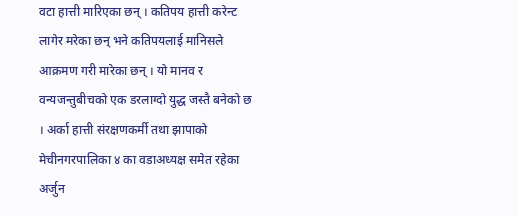वटा हात्ती मारिएका छन् । कतिपय हात्ती करेन्ट लागेर मरेका छन् भने कतिपयलाई मानिसले आक्रमण गरी मारेका छन् । यो मानव र वन्यजन्तुबीचको एक डरलाग्दो युद्ध जस्तै बनेको छ । अर्का हात्ती संरक्षणकर्मी तथा झापाको मेचीनगरपालिका ४ का वडाअध्यक्ष समेत रहेका अर्जुन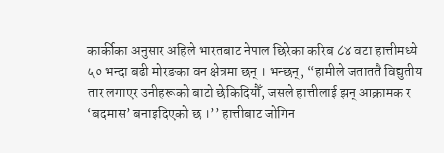कार्कीका अनुसार अहिले भारतबाट नेपाल छिरेका करिब ८४ वटा हात्तीमध्ये ५० भन्दा बढी मोरङका वन क्षेत्रमा छन् । भन्छन्, “हामीले जताततै विद्युतीय तार लगाएर उनीहरूको बाटो छेकिदियौँ, जसले हात्तीलाई झन् आक्रामक र ‘बदमास’ बनाइदिएको छ ।’’ हात्तीबाट जोगिन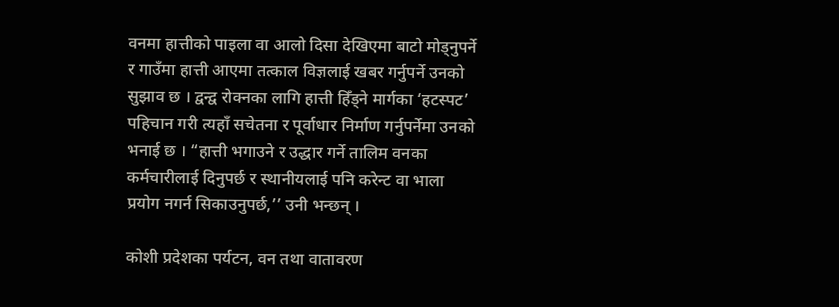वनमा हात्तीको पाइला वा आलो दिसा देखिएमा बाटो मोड्नुपर्ने र गाउँमा हात्ती आएमा तत्काल विज्ञलाई खबर गर्नुपर्ने उनको सुझाव छ । द्वन्द्व रोक्नका लागि हात्ती हिँड्ने मार्गका ‘हटस्पट’ पहिचान गरी त्यहाँ सचेतना र पूर्वाधार निर्माण गर्नुपर्नेमा उनको भनाई छ । “हात्ती भगाउने र उद्धार गर्ने तालिम वनका कर्मचारीलाई दिनुपर्छ र स्थानीयलाई पनि करेन्ट वा भाला प्रयोग नगर्न सिकाउनुपर्छ,’’ उनी भन्छन् ।

कोशी प्रदेशका पर्यटन, वन तथा वातावरण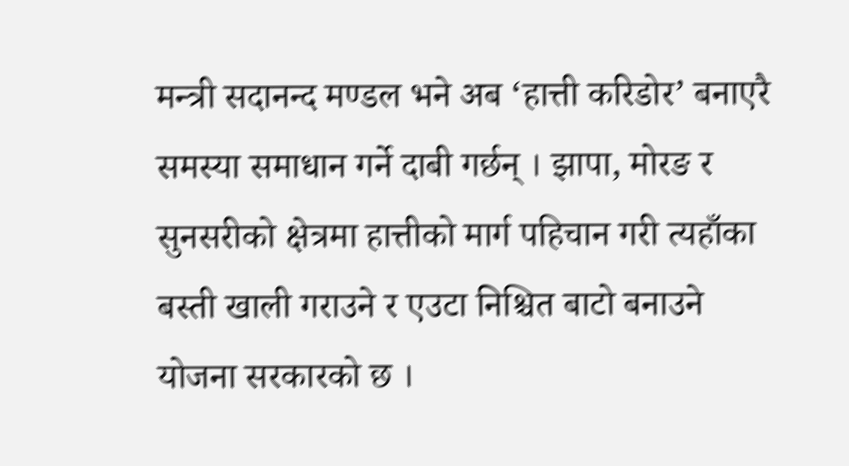मन्त्री सदानन्द मण्डल भने अब ‘हात्ती करिडोर’ बनाएरै समस्या समाधान गर्ने दाबी गर्छन् । झापा, मोरङ र सुनसरीको क्षेत्रमा हात्तीको मार्ग पहिचान गरी त्यहाँका बस्ती खाली गराउने र एउटा निश्चित बाटो बनाउने योजना सरकारको छ ।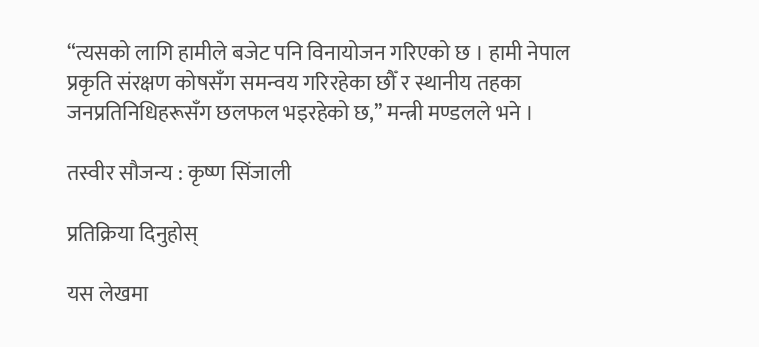“त्यसको लागि हामीले बजेट पनि विनायोजन गरिएको छ । हामी नेपाल प्रकृति संरक्षण कोषसँग समन्वय गरिरहेका छौँ र स्थानीय तहका जनप्रतिनिधिहरूसँग छलफल भइरहेको छ,’’ मन्त्री मण्डलले भने ।

तस्वीर सौजन्य : कृष्ण सिंजाली

प्रतिक्रिया दिनुहोस्

यस लेखमा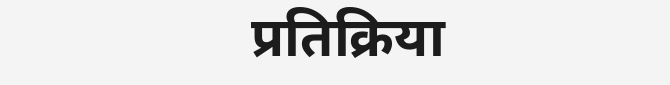प्रतिक्रिया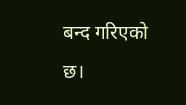बन्द गरिएको छ।